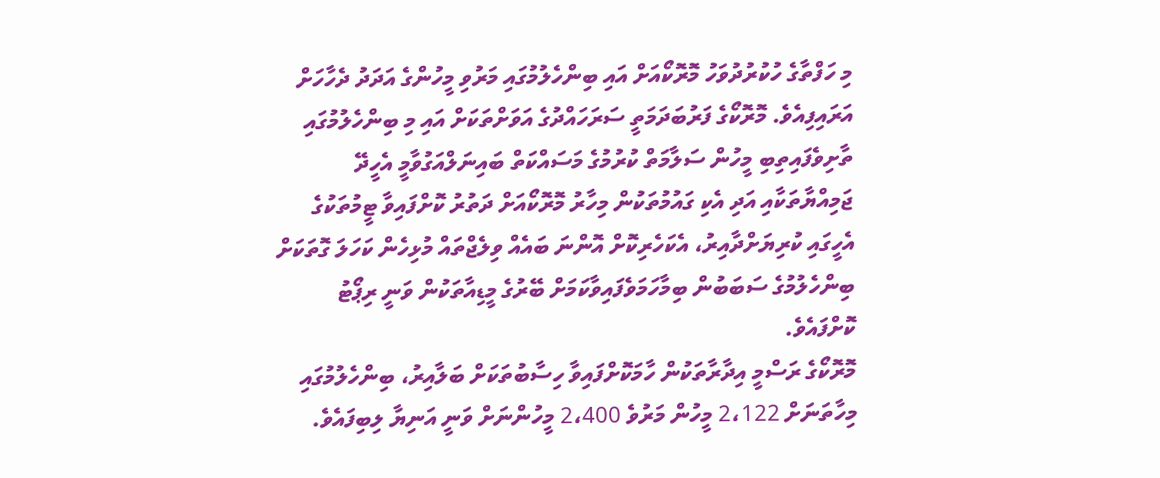މި ހަފްތާގެ ހުކުރުދުވަހު މޮރޮކޯއަށް އައި ބިންހެލުމުގައި މަރުވި މީހުންގެ އަދަދު ދެހާހަށް އަރައިފިއެވެ. މޮރޮކޯގެ ފަރުބަދަމަތީ ސަރަހައްދުގެ އަވަށްތަކަށް އައި މި ބިންހެލުމުގައި ތާށިވެފައިތިބި މީހުން ސަލާމަތް ކުރުމުގެ މަސައްކަތް ބައިނަލްއަގުވާމީ އެހީދޭ ޖަމިއްޔާތަކާއި އަދި އެކި ގައުމުތަކުން މިހާރު މޮރޮކޯއަށް ދަތުރު ކޮށްފައިވާ ޓީމުތަކުގެ އެހީގައި ކުރިޔަށްދާއިރު، އެކަހެރިކޮށް އޮންނަ ބައެއް ވިލެޖްތައް މުޅިހެން ކަހަލަ ގޮތަކަށް ބިންހެލުމުގެ ސަބަބުން ބިމާހަމަވެފައިވާކަމަށް ބޭރުގެ މީޑިއާތަކުން ވަނީ ރިޕޯޓު ކޮށްފައެވެ.
މޮރޮކޯގެ ރަސްމީ އިދާރާތަކުން ހާމަކޮށްފައިވާ ހިސާބުތަކަށް ބަލާއިރު، ބިންހެލުމުގައި މިހާތަނަށް 2،122 މީހުން މަރުވެ 2،400 މީހުންނަށް ވަނީ އަނިޔާ ލިބިފައެވެ.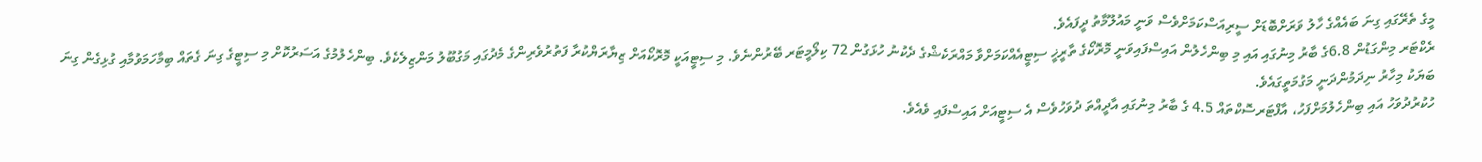މީގެ ތެރޭގައި ގިނަ ބައެއްގެ ހާލު ވަރަށްބޮޑަށް ސީރިއަސްކަމަށްވެސް ވަނީ މައުލޫމާތު ދީފައެވެ.
ރެކްޓަރ މިންގަޑުން 6.8ގެ ބާރު މިނުގައި އައި މި ބިންހެލުން އައިސްފައިވަނީ މޮރޮކޯގެ ތާރީޚީ ސިޓީއެއްކަމަށްވާ މައްރަކެޝްގެ ދެކުނު ހުޅަގުން 72 ކިލޯމީޓަރ ބޭރުންނެވެ. މި ސިޓީއަކީ މޮރޮކޯއަށް ޒިޔާރަޔްކުރާ ފަތުރުވެރިންގެ މެދުގައި މަގުބޫލު މަންޒިލެކެވެ. ބިންހެލުމުގެ އަސަރުކޮށް މި ސިޓީގެ ގިނަ ގެތައް ބިމާހަމަވުމާއި ގުޅިގެން ގިނަ ބަޔަކު މިހާރު ނިދަމުންދަނީ މަގުމަތީގައެވެ.
ހުކުރުދުވަހު އައި ބިންހެލުމަށްފަހު، އާފްޓަރސޮކްތައް 4.5 ގެ ބާރު މިނުގައި އާދީއްތަ ދުވަހުވެސް އެ ސިޓީއަށް އައިސްފައި ވެއެވެ.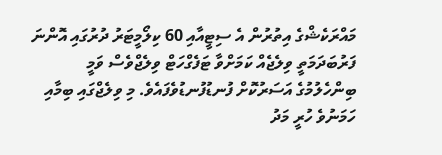މައްރަކެޝްގެ އިތުރުން އެ ސިޓީއާއި 60 ކިލޯމީޓަރު ދުރުގައި އޮންނަ ފަރުބަދަމަތީ ވިލެޖެއް ކަމަށްވާ ޓަފެގްހަޓް ވިލެޖްވެސް ވަމީ ބިންހެލުމުގެ އަސަރުކޮށް ފުނޑުފުނޑުވެފައެވެ. މި ވިލެޖްގައި ބިމާއި ހަމަނުވެ ހުރީ މަދު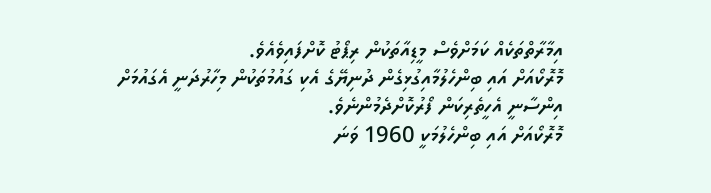އިމާރާތްތަކެއް ކަމަށްވެސް މީޑިއާތަކުން ރިޕޯޓު ކޮށްފައިވެއެވެ.
މޮރޮކޯއަށް އައި ބިންހެލުމާއިގުޅިގެން ދުނިޔޭގެ އެކި ގައުމުތަކުން މިހާރުދަނީ އެގައުމަށް އިންސާނީ އެހީތެރިކަން ފޯރުކޮށްދެމުންނެވެ.
މޮރޮކޯއަށް އައި ބިންހެލުމަކީ 1960 ވަނަ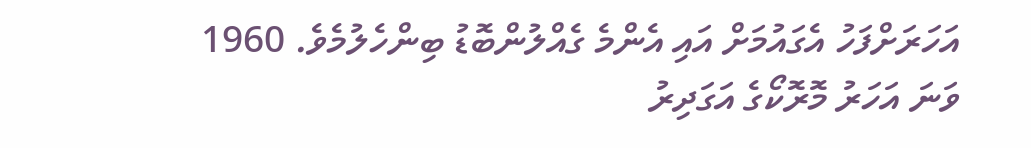އަހަރަށްފަހު އެގައުމަށް އައި އެންމެ ގެއްލުންބޮޑު ބިންހެލުމެވެ. 1960 ވަނަ އަހަރު މޮރޮކޯގެ އަގަދިރު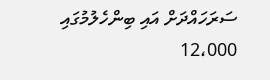ސަރަހައްދަށް އައި ބިންހެލުމުގައި 12،000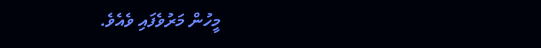މީހުން މަރުވެފައި ވެއެވެ.